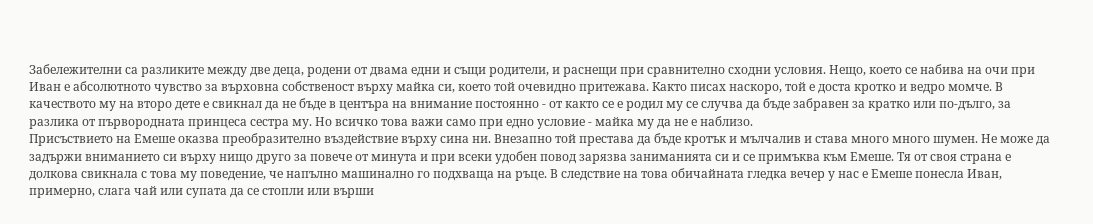Забележителни са разликите между две деца, родени от двама едни и същи родители, и раснещи при сравнително сходни условия. Нещо, което се набива на очи при Иван е абсолютното чувство за върховна собственост върху майка си, което той очевидно притежава. Както писах наскоро, той е доста кротко и ведро момче. В качеството му на второ дете е свикнал да не бъде в центъра на внимание постоянно - от както се е родил му се случва да бъде забравен за кратко или по-дълго, за разлика от първородната принцеса сестра му. Но всичко това важи само при едно условие - майка му да не е наблизо.
Присъствието на Емеше оказва преобразително въздействие върху сина ни. Внезапно той престава да бъде кротък и мълчалив и става много много шумен. Не може да задържи вниманието си върху нищо друго за повече от минута и при всеки удобен повод зарязва заниманията си и се примъква към Емеше. Тя от своя страна е долкова свикнала с това му поведение, че напълно машинално го подхваща на ръце. В следствие на това обичайната гледка вечер у нас е Емеше понесла Иван, примерно, слага чай или супата да се стопли или върши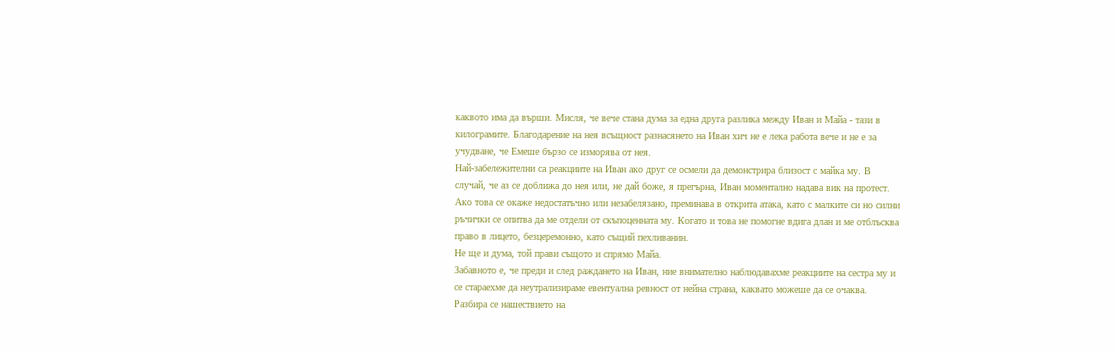каквото има да върши. Мисля, че вече стана дума за една друга разлика между Иван и Майа - тази в килограмите. Благодарение на нея всъщност разнасянето на Иван хич не е лека работа вече и не е за учудване, че Емеше бързо се изморява от нея.
Най-забележителни са реакциите на Иван ако друг се осмели да демонстрира близост с майка му. В случай, че аз се доближа до нея или, не дай боже, я прегърна, Иван моментално надава вик на протест. Ако това се окаже недостатъчно или незабелязано, преминава в открита атака, като с малките си но силни ръчички се опитва да ме отдели от скъпоценната му. Когато и това не помогне вдига длан и ме отблъсква право в лицето, безцеремонно, като същий пехливанин.
Не ще и дума, той прави същото и спрямо Майа.
Забавното е, че преди и след раждането на Иван, ние внимателно наблюдавахме реакциите на сестра му и се стараехме да неутрализираме евентуална ревност от нейна страна, каквато можеше да се очаква. Разбира се нашествието на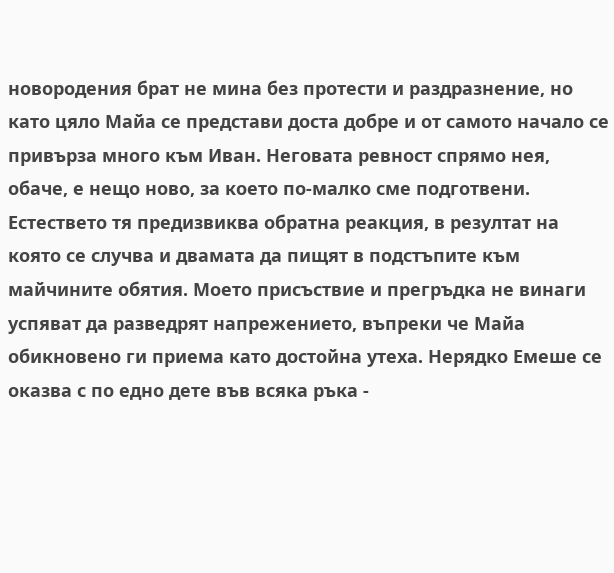новородения брат не мина без протести и раздразнение, но като цяло Майа се представи доста добре и от самото начало се привърза много към Иван. Неговата ревност спрямо нея, обаче, е нещо ново, за което по-малко сме подготвени. Естествето тя предизвиква обратна реакция, в резултат на която се случва и двамата да пищят в подстъпите към майчините обятия. Моето присъствие и прегръдка не винаги успяват да разведрят напрежението, въпреки че Майа обикновено ги приема като достойна утеха. Нерядко Емеше се оказва с по едно дете във всяка ръка -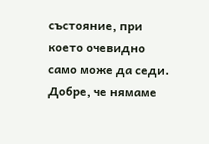състояние, при което очевидно само може да седи. Добре, че нямаме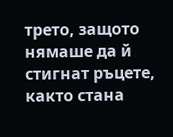трето, защото нямаше да й стигнат ръцете, както стана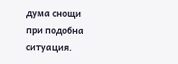дума снощи при подобна ситуация.